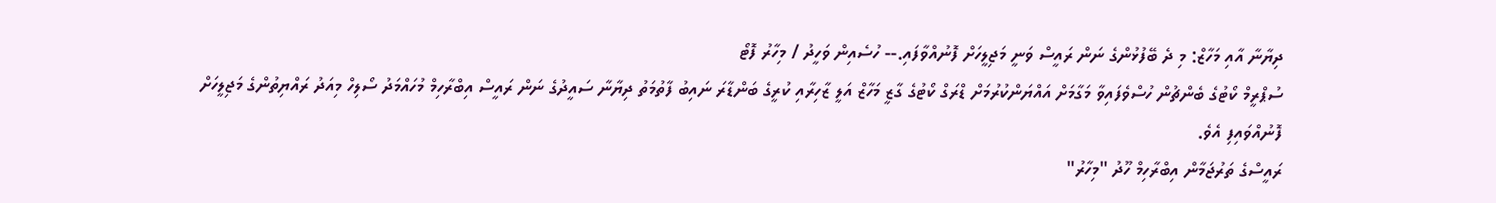ދިޔާނާ އާއި މަހާޒް: މި ދެ ބޭފުޅުންގެ ނަން ރައީސް ވަނީ މަޖިލީހަށް ފޮނުއްވާފައި.-- ހުސެއިން ވަހީދު / މިހާރު ފޮޓޯ
ސުޕްރީމް ކޯޓުގެ ބެންޗުން ހުސްވެފައިވާ މަގާމަށް އައްޔަންކުރުމަށް ޑްރަގް ކޯޓުގެ ގާޒީ މަހާޒް އަލީ ޒާހިރާއި ކުރީގެ ބަންޑާރަ ނައިބު ފާތުމަތު ދިޔާނާ ސައީދުގެ ނަން ރައީސް އިބްރާހިމް މުހައްމަދު ސޯލިހް މިއަދު ރައްޔިތުންގެ މަޖިލީހަށް ފޮނުއްވައިފި އެވެ.
ރައީސްގެ ތަރުޖަމާން އިބްރާހިމް ހޫދު "މިހާރު"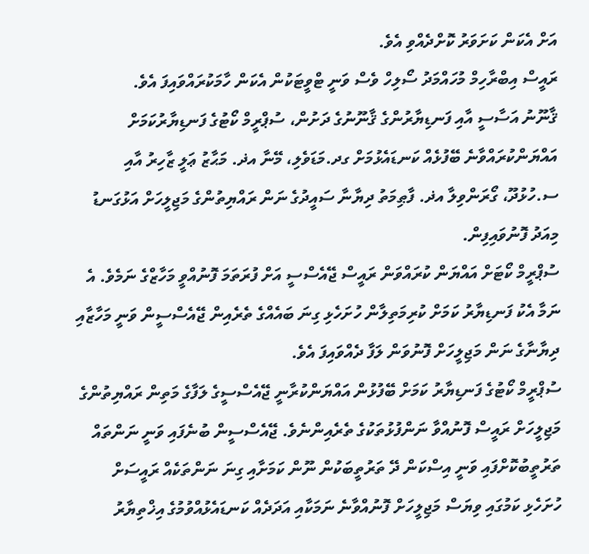އަށް އެކަން ކަށަވަރު ކޮށްދެއްވި އެވެ.
ރައީސް އިބްރާހިމް މުހައްމަދު ސޯލިހް ވެސް ވަނީ ޓްވީޓަކުން އެކަން ހާމަކުރައްވައިފަ އެވެ.
ޤާނޫނު އަސާސީ އާއި ފަނޑިޔާރުންގެ ޤާނޫނުގެ ދަށުން، ސުޕްރީމް ކޯޓުގެ ފަނޑިޔާރުކަމަށް އައްޔަންކުރައްވާނެ ބޭފުޅެއް ކަނޑައެޅުމަށް ގދ.މަޑަވެލި، މޭނާ އޛ. މަޙާޒު ޢަލީ ޒާހިރު އާއި ސ.ހުޅުދޫ، ގޯރަންވިލާ އޛ. ފާޠިމަތު ދިޔާނާ ސައީދުގެ ނަން ރައްޔިތުންގެ މަޖިލީހަށް އަޅުގަނޑު މިއަދު ފޮނުވައިފިން.
ސުޕްރީމް ކޯޓަށް އައްޔަން ކުރައްވަން ރައީސް ޖޭއެސްސީ އަށް ފުރަތަމަ ފޮނުއްވީ މަހާޒްގެ ނަމެވެ. އެ ނަމާ އެކު ފަނޑިޔާރު ކަމަށް ކުރިމަތިލާން ހުށަހެޅި ގިނަ ބައެއްގެ ތެރެއިން ޖޭއެސްސީން ވަނީ މަހާޒާއި ދިޔާނާގެ ނަން މަޖިލީހަށް ފޮނުވަން ލަފާ ދެއްވައިފަ އެވެ.
ސުޕްރީމް ކޯޓުގެ ފަނޑިޔާރު ކަމަށް ބޭފުޅުން އައްޔަންކުރާނީ ޖޭއެސްސީގެ ލަފާގެ މަތިން ރައްޔިތުންގެ މަޖިލީހަށް ރައީސް ފޮނުއްވާ ނަންފުޅުތަކުގެ ތެރެއިންނެވެ. ޖޭއެސްސީން ބުނެފައި ވަނީ ނަންތައް ތަރުތީބުކޮށްފައި ވަނީ އިސްކަން ދޭ ތަރުތީބަކުން ނޫން ކަމަށާއި ގިނަ ނަންތަކެއް ރައީސަށް ހުށަހެޅި ކަމުގައި ވިޔަސް މަޖިލީހަށް ފޮނުއްވާނެ ނަމަކާއި އަދަދެއް ކަނޑައެޅުއްވުމުގެ އިޚްތިޔާރު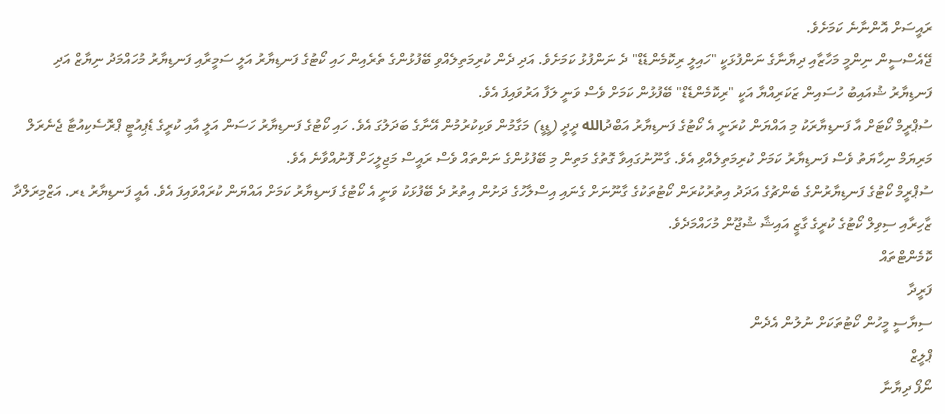ރައީސަށް އޮންނާނެ ކަމަށެވެ.
ޖޭއެސްސީން ނިންމީ މަހާޒާއި ދިޔާނާގެ ނަންފުޅަކީ "ހައިލީ ރިކޮމެންޑެޑް" ދެ ނަންފުޅު ކަމަށެވެ. އަދި ދެން ކުރިމަތިލެއްވި ބޭފުޅުންގެ ތެރެއިން ހައި ކޯޓުގެ ފަނޑިޔާރު އަލީ ސަމީރާއި ފަނޑިޔާރު މުހައްމަދު ނިޔާޒް އަދި ފަނޑިޔާރު ޝުއައިބު ހުސައިން ޒަކަރިއްޔާ އަކީ "ރިކޮމެންޑެޑް" ބޭފުޅުން ކަމަށް ވެސް ވަނީ ލަފާ އަރުވައިފަ އެވެ.
ސުޕްރީމް ކޯޓަށް އާ ފަނޑިޔާރަކު މި އައްޔަން ކުރަނީ އެ ކޯޓުގެ ފަނޑިޔާރު އަބްދުالله ދީދީ (ޑީޑީ) މަގާމުން ވަކިކުރުމުން އޭނާގެ ބަދަލުގަ އެވެ. ހައި ކޯޓުގެ ފަނޑިޔާރު ހަސަން އަލީ އާއި ކުރީގެ ޑެޕިއުޓީ ޕްރޮސެކިއުޓާ ޖެނެރަލް މަރިޔަމް ނިހާޔަތު ވެސް ފަނޑިޔާރު ކަމަށް ކުރިމަތިލެއްވި އެވެ. ގާނޫނުގައިވާ ގޮތުގެ މަތިން މި ބޭފުޅުންގެ ނަންތައް ވެސް ރައީސް މަޖިލީހަށް ފޮނުއްވާނެ އެވެ.
ސުޕްރީމް ކޯޓުގެ ފަނޑިޔާރުންގެ ބެންޗުގެ އަދަދު އިތުރުކުރަން ކޯޓުތަކުގެ ގާނޫނަށް ގެނައި އިސްލާހުގެ ދަށުން އިތުރު ދެ ބޭފުޅަކު ވަނީ އެ ކޯޓުގެ ފަނޑިޔާރު ކަމަށް އައްޔަން ކުރައްވައިފަ އެވެ. އެއީ ފަނޑިޔާރު ޑރ. އަޒްމިރަލްދާ ޒާހިރާއި ސިވިލް ކޯޓުގެ ކުރީގެ ގާޒީ އައިޝާ ޝުޖޫން މުހައްމަދެވެ.
ކޮމެންޓްތައް
ފަރީދާ
ސިޔާސީ މީހުން ކޯޓުތަކަށް ނުލުން އެދެން
ޕްލީޒް
ނޯފޯ ދިޔާނާ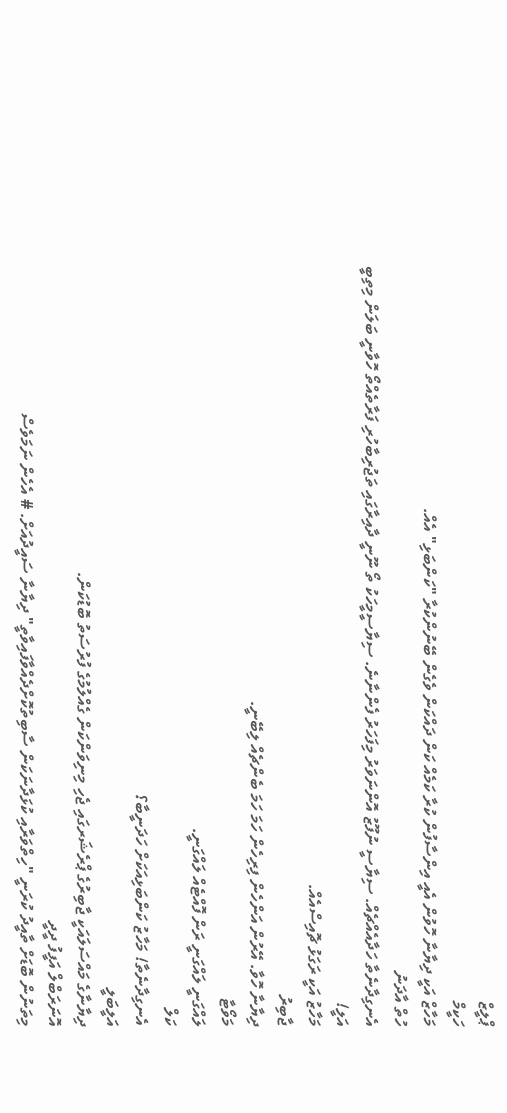ޕްލީޒް
ހަކީމް
މަހާޒް އަކީ ދިޔާނާ ހޮވުން އެއީ އިންސާފުން ކުރާ ކަމެއް ކަން ދައްކަން ވެގެން ބޭނުންކުރާ "ކަންބަޅި" އެއް.
ހުތް އާދަނު
އެނގިދާނެތާ ހަދާއެއްޗެއް. ސިޔާސީ ނުފޫޒު އޮންނަވަރު މިފަހަރު ފެންނާނެ. ސިޔާސީމީހަކު ތޯ ނޫނީ ދާއިރާގައި ތަޖުރިބާހުރި ފަރާތެއްތޯ ހޮވާނީ ބަލަން މިތިބީ
އަލީ!
މަހާޒު އަކީ ރަގަޅު ޗޮއިސްއެއް.
ޖާބިރު
ދިޔާނާ ހޮވާ. އޭރުން އަންހެން ފިރިހެން ހަމަ ހަމަ ބެންޗެއް ލިބޭނީ.
މަވޯޓާ
ލައްގަނީ ލައްގަނީ ރަން ފޮއްޓެއް ލައްގަނީ.
ކަލް
އެނގިދާނެތާ! މަހާޒު ކަންބަޅިއަކަށް ހަދަނީބާ؟
އަލީބަލީ
ދިޔާނާގެ މައްސަލައަކީ ޖާބިރުގެ ޕްރެޝަރގައި ޖެހި މިނިވަންކަން ގެއްލުމުގެ ފުރުސަތު ބޮޑުކަން.
އޮނަރަބްލް އަފީފު ދީދީ
މިތަނުން ބޮޑަށް ތާއީދު ކުރަނީ "ހިތްވަރާއި ކުޅަދާނަކަން ސާބިތުކޮށްދެއްވާފައިވާތީ" ދިޔާނާ ސައީދުއަށް. # އެހެން ނަމަވެސް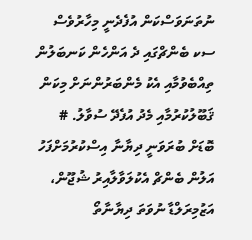ނުތަނަވަސްކަން އުފެދެނީ މިހާރުވެސް ސކ ބެންޗްގައި ދެ އަންހެން ކަނބަލުން ތިއްބެވުމާއި އެކު މެންބަރުންނަށް މިކަން ޤަބޫލުކުރުމާއި މެދު އުފެދޭ ސުވާލު. # ބޮޑަށް ބުރަވަނީ ދިޔާނާ އިސްކުރުމަށްފަހު އަލުން ބެންޗް އެކުލަވާލާއިރު ޝުޖޫން، އަޒުމިރަލްޑާ ނުވަތަ ދިޔާނާތޯ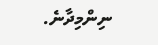ނިންމިދާނެ.